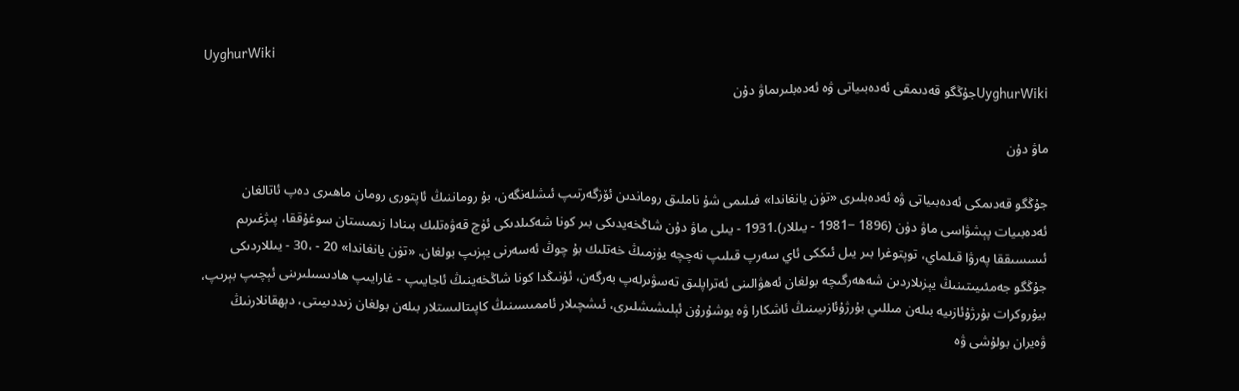UyghurWiki
UyghurWikiجۇڭگو قەدىمقى ئەدەبىياتى ۋە ئەدەبلىرىماۋ دۇن

ماۋ دۇن

جۇڭگو قەدىمكى ئەدەبىياتى ۋە ئەدەبلىرى «تۈن يانغاندا» فىلىمى شۇ ناملىق روماندىن ئۆزگەرتىپ ئىشلەنگەن، بۇ روماننىڭ ئاپتورى رومان ماھىرى دەپ ئاتالغان ئەدەبىيات پېشۋاسى ماۋ دۈن (1896 −1981 - يىللار).1931 - يىلى ماۋ دۇن شاڭخەيدىكى بىر كونا شەكىلدىكى ئۈچ قەۋەتلىك بىنادا زىمىستان سوغۇققا، پىژغىرىم ئىسسىققا پەرۋا قىلماي، توپتوغرا بىر يىل ئىككى ئاي سەرپ قىلىپ نەچچە يۈزمىڭ خەتلىك بۇ چوڭ ئەسەرنى يېزىپ بولغان. «تۈن يانغاندا» 20 - ،30 - يىللاردىكى جۇڭگو جەمئىيىتىنىڭ يېزىلاردىن شەھەرگىچە بولغان ئەھۋالىنى ئەتراپلىق تەسۋىرلەپ بەرگەن، ئۇنىڭدا كونا شاڭخەينىڭ ئاجايىپ - غارايىپ ھادىسىلىرىنى ئېچىپ بېرىپ، بيۇروكرات بۇرژۇئازىيە بىلەن مىللىي بۇرژۇئازىيىنىڭ ئاشكارا ۋە يوشۇرۇن ئېلىشىشلىرى، ئىشچىلار ئاممىسىنىڭ كاپىتالىستلار بىلەن بولغان زىددىيىتى، دېھقانلارنىڭ ۋەيران بولۇشى ۋە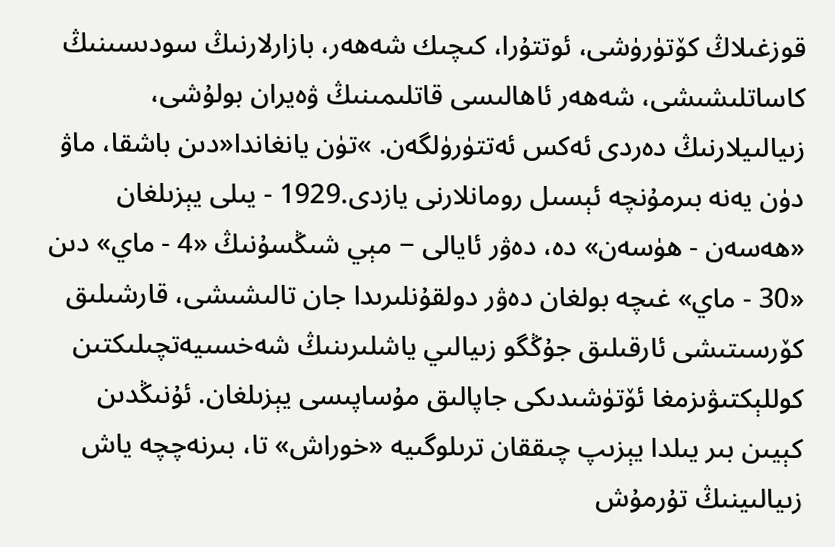قوزغىلاڭ كۆتۈرۈشى، ئوتتۇرا، كىچىك شەھەر، بازارلارنىڭ سودىسىنىڭ كاساتلىشىشى، شەھەر ئاھالىسى قاتلىمىنىڭ ۋەيران بولۇشى، زىيالىيلارنىڭ دەردى ئەكس ئەتتۈرۈلگەن. »تۈن يانغاندا«دىن باشقا، ماۋ دۈن يەنە بىرمۇنچە ئېسىل رومانلارنى يازدى.1929 - يىلى يېزىلغان «ھەسەن - ھۈسەن» دە، دەۋر ئايالى − مېي شىڭسۇنىڭ «4 - ماي» دىن «30 - ماي» غىچە بولغان دەۋر دولقۇنلىرىدا جان تالىشىشى، قارشىلىق كۆرسىتىشى ئارقىلىق جۇڭگو زىيالىي ياشلىرىنىڭ شەخسىيەتچىلىكتىن كوللېكتىۋىزمغا ئۆتۈشىدىكى جاپالىق مۇساپىسى يېزىلغان. ئۇنىڭدىن كېيىن بىر يىلدا يېزىپ چىققان ترىلوگىيە «خوراش» تا، بىرنەچچە ياش زىيالىينىڭ تۇرمۇش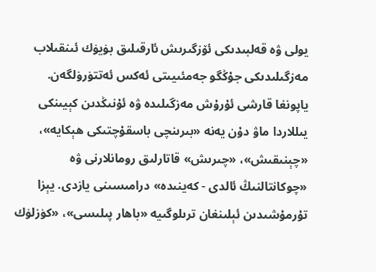يولى ۋە قەلبىدىكى ئۆزگىرىش ئارقىلىق بۈيۈك ئىنقىلاب مەزگىلىدىكى جۇڭگو جەمئىيىتى ئەكس ئەتتۈرۈلگەن. ياپونغا قارشى ئۇرۇش مەزگىلىدە ۋە ئۇنىڭدىن كېيىنكى يىللاردا ماۋ دۇن يەنە «بىرىنچى باسقۇچتىكى ھېكايە»، «چېنىقىش»، «چىرىش» قاتارلىق رومانلارنى ۋە «چوكانتالنىڭ ئالدى - كەينىدە» درامىسىنى يازدى. يېزا تۇرمۇشىدىن ئېلىنغان ترىلوگىيە «باھار پىلىسى»، «كۈزلۈك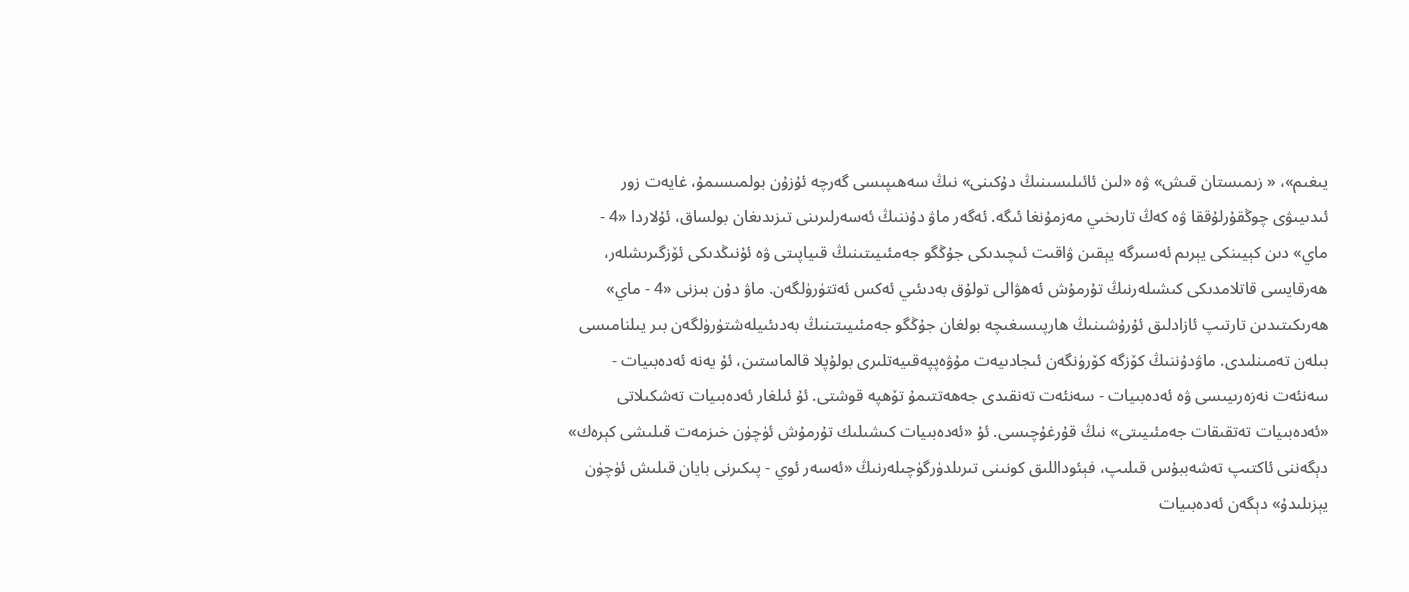يىغىم»، « زىمىستان قىش» ۋە «لىن ئائىلىسىنىڭ دۇكىنى» نىڭ سەھىپىسى گەرچە ئۇزۇن بولمىسىمۇ، غايەت زور ئىدىيىۋى چوڭقۇرلۇققا ۋە كەڭ تارىخىي مەزمۇنغا ئىگە. ئەگەر ماۋ دۇننىڭ ئەسەرلىرىنى تىزىدىغان بولساق، ئۇلاردا «4 - ماي» دىن كېيىنكى يېرىم ئەسىرگە يېقىن ۋاقىت ئىچىدىكى جۇڭگو جەمئىيىتىنىڭ قىياپىتى ۋە ئۇنىڭدىكى ئۆزگىرىشلەر، ھەرقايسى قاتلامدىكى كىشىلەرنىڭ تۇرمۇش ئەھۋالى تولۇق بەدىئىي ئەكس ئەتتۈرۈلگەن. ماۋ دۇن بىزنى «4 - ماي» ھەرىكىتىدىن تارتىپ ئازادلىق ئۇرۇشىنىڭ ھارپىسىغىچە بولغان جۇڭگو جەمئىيىتىنىڭ بەدىئىيلەشتۈرۈلگەن بىر يىلنامىسى بىلەن تەمىنلىدى. ماۋدۇننىڭ كۆزگە كۆرۈنگەن ئىجادىيەت مۇۋەپپەقىيەتلىرى بولۇپلا قالماستىن، ئۇ يەنە ئەدەبىيات - سەنئەت نەزەرىيىسى ۋە ئەدەبىيات - سەنئەت تەنقىدى جەھەتتىمۇ تۆھپە قوشتى. ئۇ ئىلغار ئەدەبىيات تەشكىلاتى «ئەدەبىيات تەتقىقات جەمئىيىتى» نىڭ قۇرغۇچىسى. ئۇ «ئەدەبىيات كىشىلىك تۇرمۇش ئۈچۈن خىزمەت قىلىشى كېرەك» دېگەننى ئاكتىپ تەشەببۇس قىلىپ، فېئوداللىق كونىنى تىرىلدۈرگۈچىلەرنىڭ «ئەسەر ئوي - پىكىرنى بايان قىلىش ئۈچۈن يېزىلىدۇ» دېگەن ئەدەبىيات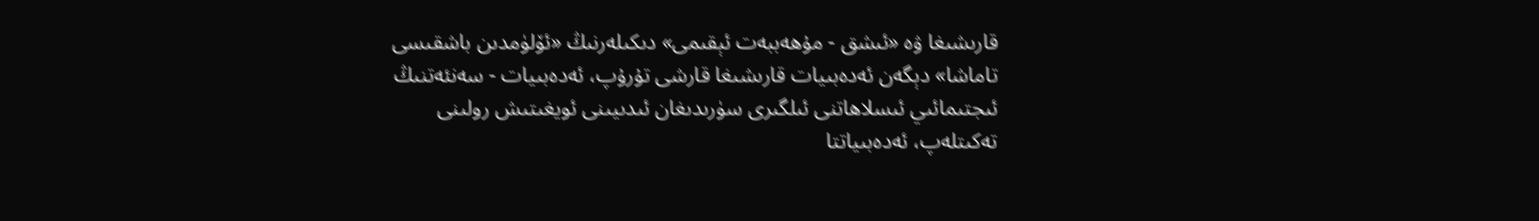قارىشىغا ۋە «ئىشق - مۇھەببەت ئېقىمى» دىكىلەرنىڭ «ئۆلۈمدىن باشقىسى تاماشا» دېگەن ئەدەبىيات قارىشىغا قارشى تۇرۇپ، ئەدەبىيات - سەنئەتنىڭ ئىجتىمائىي ئىسلاھاتنى ئىلگىرى سۈرىدىغان ئىدىيىنى ئويغىتىش رولىنى تەكىتلەپ، ئەدەبىياتتا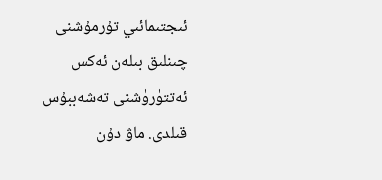ئىجتىمائىي تۇرمۇشنى چىنلىق بىلەن ئەكس ئەتتۈرۈشنى تەشەببۇس قىلدى. ماۋ دۇن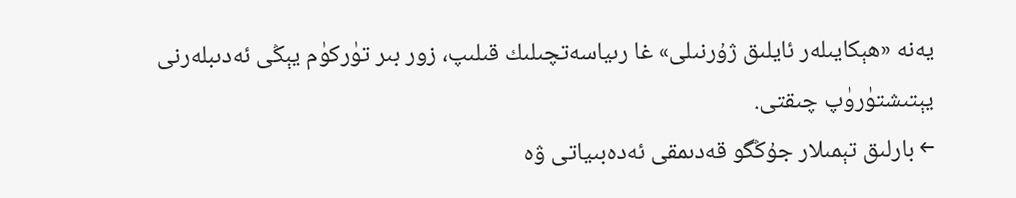يەنە «ھېكايىلەر ئايلىق ژۇرنىلى» غا رىياسەتچىلىك قىلىپ، زور بىر تۈركۈم يېڭى ئەدىبلەرنى يېتىشتۈرۈپ چىقتى.
← بارلىق تېمىلار جۇڭگو قەدىمقى ئەدەبىياتى ۋە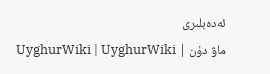ئەدەبلىرى
ماۋ دۇن | UyghurWiki | UyghurWiki